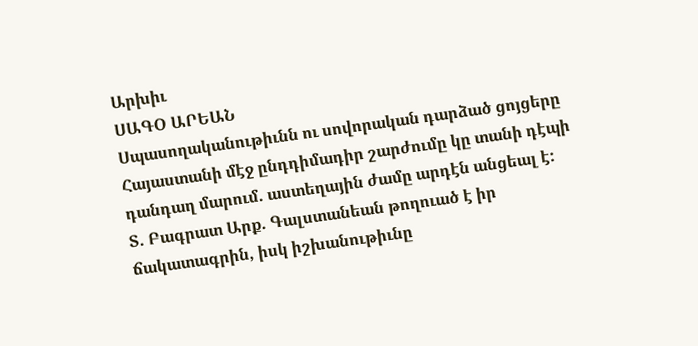Արխիւ
ՍԱԳՕ ԱՐԵԱՆ
Սպասողականութիւնն ու սովորական դարձած ցոյցերը Հայաստանի մէջ ընդդիմադիր շարժումը կը տանի դէպի դանդաղ մարում. աստեղային ժամը արդէն անցեալ է:
Տ. Բագրատ Արք. Գալստանեան թողուած է իր ճակատագրին, իսկ իշխանութիւնը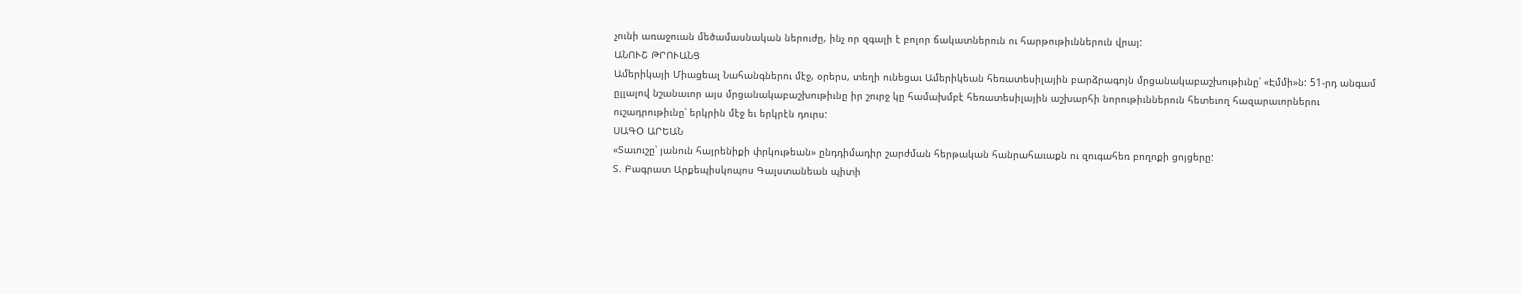չունի առաջուան մեծամասնական ներուժը, ինչ որ զգալի է բոլոր ճակատներուն ու հարթութիւններուն վրայ:
ԱՆՈՒՇ ԹՐՈՒԱՆՑ
Ամերիկայի Միացեալ Նահանգներու մէջ, օրերս, տեղի ունեցաւ Ամերիկեան հեռատեսիլային բարձրագոյն մրցանակաբաշխութիւնը՝ «Էմմի»ն: 51-րդ անգամ ըլլալով նշանաւոր այս մրցանակաբաշխութիւնը իր շուրջ կը համախմբէ հեռատեսիլային աշխարհի նորութիւններուն հետեւող հազարաւորներու ուշադրութիւնը՝ երկրին մէջ եւ երկրէն դուրս:
ՍԱԳՕ ԱՐԵԱՆ
«Տաւուշը՝ յանուն հայրենիքի փրկութեան» ընդդիմադիր շարժման հերթական հանրահաւաքն ու զուգահեռ բողոքի ցոյցերը:
Տ. Բագրատ Արքեպիսկոպոս Գալստանեան պիտի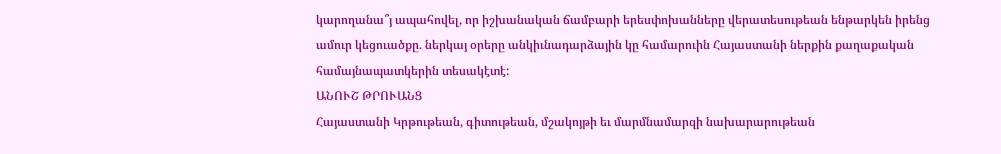կարողանա՞յ ապահովել, որ իշխանական ճամբարի երեսփոխանները վերատեսութեան ենթարկեն իրենց ամուր կեցուածքը. ներկայ օրերը անկիւնադարձային կը համարուին Հայաստանի ներքին քաղաքական համայնապատկերին տեսակէտէ:
ԱՆՈՒՇ ԹՐՈՒԱՆՑ
Հայաստանի Կրթութեան, գիտութեան, մշակոյթի եւ մարմնամարզի նախարարութեան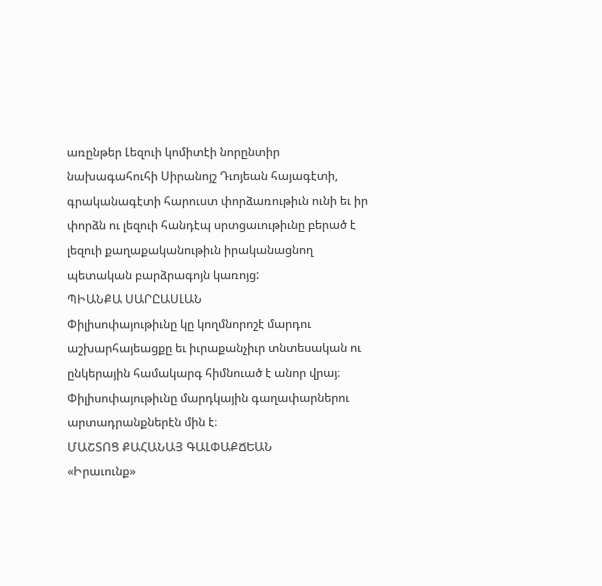առընթեր Լեզուի կոմիտէի նորընտիր նախագահուհի Սիրանոյշ Դւոյեան հայագէտի, գրականագէտի հարուստ փորձառութիւն ունի եւ իր փորձն ու լեզուի հանդէպ սրտցաւութիւնը բերած է լեզուի քաղաքականութիւն իրականացնող պետական բարձրագոյն կառոյց:
ՊԻԱՆՔԱ ՍԱՐԸԱՍԼԱՆ
Փիլիսոփայութիւնը կը կողմնորոշէ մարդու աշխարհայեացքը եւ իւրաքանչիւր տնտեսական ու ընկերային համակարգ հիմնուած է անոր վրայ։ Փիլիսոփայութիւնը մարդկային գաղափարներու արտադրանքներէն մին է։
ՄԱՇՏՈՑ ՔԱՀԱՆԱՅ ԳԱԼՓԱՔՃԵԱՆ
«Իրաւունք»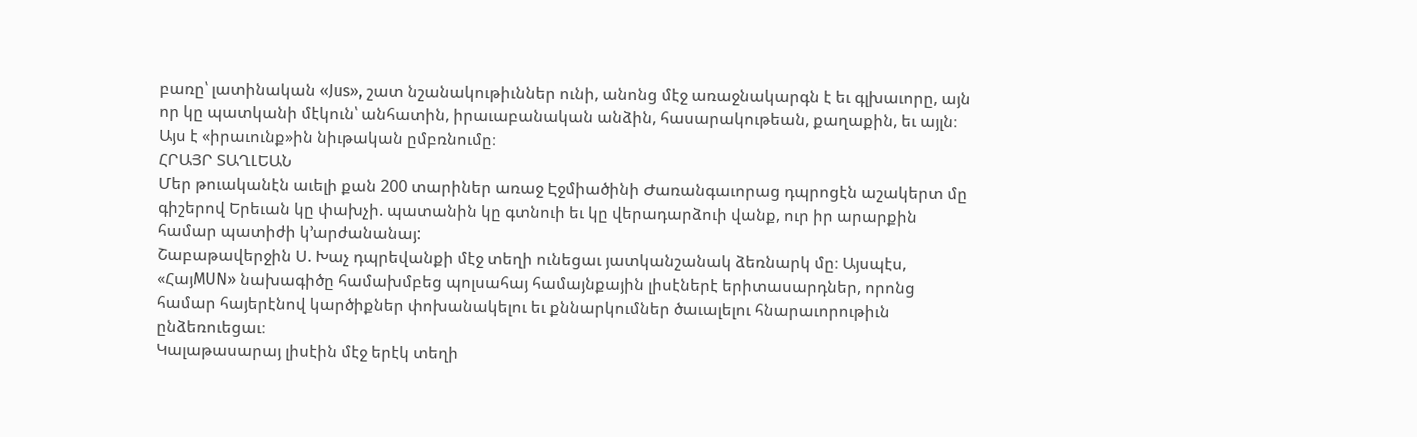բառը՝ լատինական «Jus», շատ նշանակութիւններ ունի, անոնց մէջ առաջնակարգն է եւ գլխաւորը, այն որ կը պատկանի մէկուն՝ անհատին, իրաւաբանական անձին, հասարակութեան, քաղաքին, եւ այլն։ Այս է «իրաւունք»ին նիւթական ըմբռնումը։
ՀՐԱՅՐ ՏԱՂԼԵԱՆ
Մեր թուականէն աւելի քան 200 տարիներ առաջ Էջմիածինի Ժառանգաւորաց դպրոցէն աշակերտ մը գիշերով Երեւան կը փախչի. պատանին կը գտնուի եւ կը վերադարձուի վանք, ուր իր արարքին համար պատիժի կ՚արժանանայ:
Շաբաթավերջին Ս. Խաչ դպրեվանքի մէջ տեղի ունեցաւ յատկանշանակ ձեռնարկ մը։ Այսպէս, «ՀայMUN» նախագիծը համախմբեց պոլսահայ համայնքային լիսէներէ երիտասարդներ, որոնց համար հայերէնով կարծիքներ փոխանակելու եւ քննարկումներ ծաւալելու հնարաւորութիւն ընձեռուեցաւ։
Կալաթասարայ լիսէին մէջ երէկ տեղի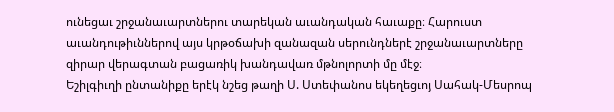ունեցաւ շրջանաւարտներու տարեկան աւանդական հաւաքը։ Հարուստ աւանդութիւններով այս կրթօճախի զանազան սերունդներէ շրջանաւարտները զիրար վերագտան բացառիկ խանդավառ մթնոլորտի մը մէջ։
Եշիլգիւղի ընտանիքը երէկ նշեց թաղի Ս. Ստեփանոս եկեղեցւոյ Սահակ-Մեսրոպ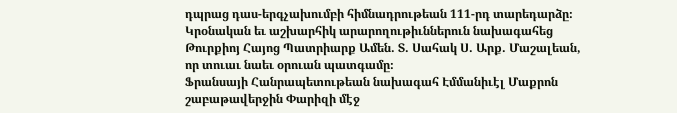դպրաց դաս-երգչախումբի հիմնադրութեան 111-րդ տարեդարձը։ Կրօնական եւ աշխարհիկ արարողութիւններուն նախագահեց Թուրքիոյ Հայոց Պատրիարք Ամեն. Տ. Սահակ Ս. Արք. Մաշալեան, որ տուաւ նաեւ օրուան պատգամը։
Ֆրանսայի Հանրապետութեան նախագահ Էմմանիւէլ Մաքրոն շաբաթավերջին Փարիզի մէջ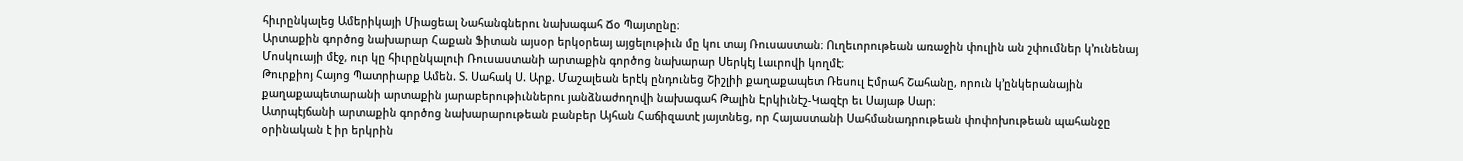հիւրընկալեց Ամերիկայի Միացեալ Նահանգներու նախագահ Ճօ Պայտընը։
Արտաքին գործոց նախարար Հաքան Ֆիտան այսօր երկօրեայ այցելութիւն մը կու տայ Ռուսաստան։ Ուղեւորութեան առաջին փուլին ան շփումներ կ՚ունենայ Մոսկուայի մէջ, ուր կը հիւրընկալուի Ռուսաստանի արտաքին գործոց նախարար Սերկէյ Լաւրովի կողմէ։
Թուրքիոյ Հայոց Պատրիարք Ամեն. Տ. Սահակ Ս. Արք. Մաշալեան երէկ ընդունեց Շիշլիի քաղաքապետ Ռեսուլ Էմրահ Շահանը, որուն կ՚ընկերանային քաղաքապետարանի արտաքին յարաբերութիւններու յանձնաժողովի նախագահ Թալին Էրկիւնէշ-Կազէր եւ Սայաթ Սար։
Ատրպէյճանի արտաքին գործոց նախարարութեան բանբեր Այհան Հաճիզատէ յայտնեց, որ Հայաստանի Սահմանադրութեան փոփոխութեան պահանջը օրինական է իր երկրին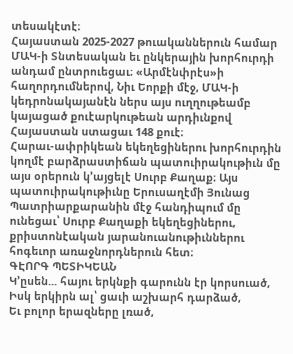տեսակէտէ։
Հայաստան 2025-2027 թուականներուն համար ՄԱԿ-ի Տնտեսական եւ ընկերային խորհուրդի անդամ ընտրուեցաւ։ «Արմէնփրէս»ի հաղորդումներով, Նիւ Եորքի մէջ, ՄԱԿ-ի կեդրոնակայանէն ներս այս ուղղութեամբ կայացած քուէարկութեան արդիւնքով Հայաստան ստացաւ 148 քուէ։
Հարաւ-ափրիկեան եկեղեցիներու խորհուրդին կողմէ բարձրաստիճան պատուիրակութիւն մը այս օրերուն կ՚այցելէ Սուրբ Քաղաք։ Այս պատուիրակութիւնը Երուսաղէմի Յունաց Պատրիարքարանին մէջ հանդիպում մը ունեցաւ՝ Սուրբ Քաղաքի եկեղեցիներու, քրիստոնէական յարանուանութիւններու հոգեւոր առաջնորդներուն հետ։
ԳԷՈՐԳ ՊԵՏԻԿԵԱՆ
Կ՚ըսեն... հայու երկնքի գարունն էր կորսուած,
Իսկ երկիրն ալ՝ ցաւի աշխարհ դարձած,
Եւ բոլոր երազները լռած,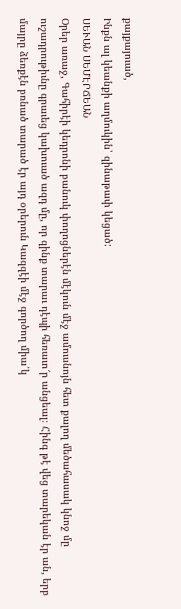քայքայուած,
Ինքն ալ կեանքի աղմուկին՝ զինաթափ կեցած:
ՍԵՒԱՆ ՍԵՄԷՐՃԵԱՆ
Օրեր առաջ, Գահիրէի կեդրոնի բանուկ փողոցներէն մէկուն մէջ ամուսնոյն հետ քալող մեծահասակ կնոջ մը ուշադրութիւնը գրաւեց կախուած ազդ մը, որ զինք տարաւ դէպի հեռաւո՜ր անցեալ։ Հինգ թէ վեց տարեկան էր ան, երբ մայրը ձեռքէն բռնած տարած էր այդ օրերուն Կազզէի մէջ գործող միա՛կ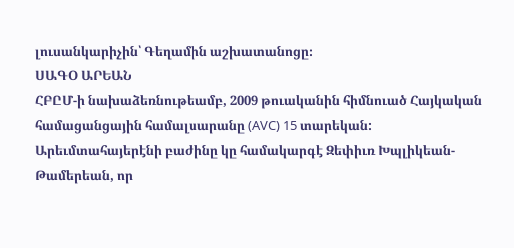լուսանկարիչին՝ Գեղամին աշխատանոցը։
ՍԱԳՕ ԱՐԵԱՆ
ՀԲԸՄ-ի նախաձեռնութեամբ, 2009 թուականին հիմնուած Հայկական համացանցային համալսարանը (AVC) 15 տարեկան:
Արեւմտահայերէնի բաժինը կը համակարգէ Զեփիւռ Խպլիկեան-Թամերեան, որ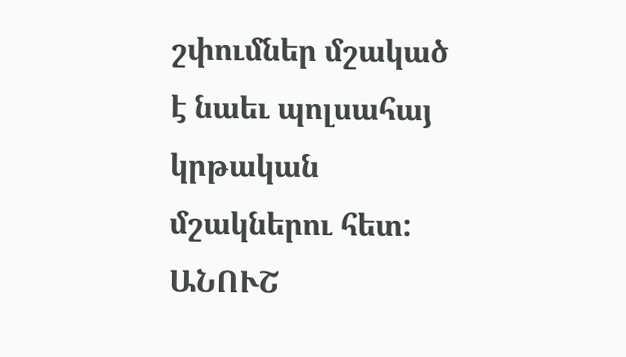շփումներ մշակած է նաեւ պոլսահայ կրթական մշակներու հետ:
ԱՆՈՒՇ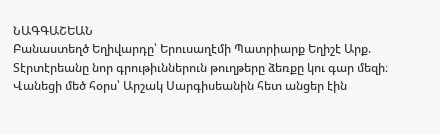ՆԱԳԳԱՇԵԱՆ
Բանաստեղծ Եղիվարդը՝ Երուսաղէմի Պատրիարք Եղիշէ Արք. Տէրտէրեանը նոր գրութիւններուն թուղթերը ձեռքը կու գար մեզի։
Վանեցի մեծ հօրս՝ Արշակ Սարգիսեանին հետ անցեր էին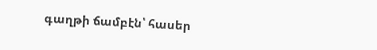գաղթի ճամբէն՝ հասեր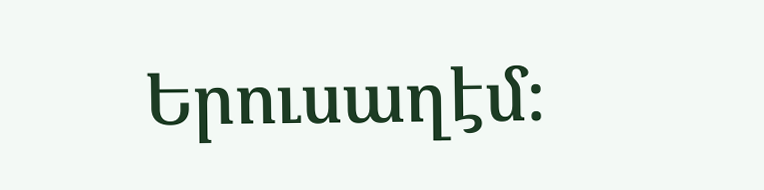Երուսաղէմ։